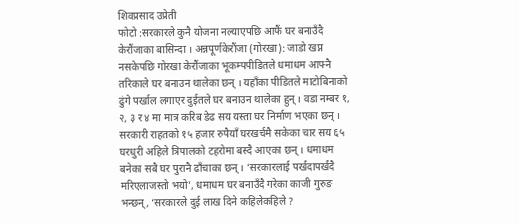शिवप्रसाद उप्रेती
फोटो :सरकारले कुनै योजना नल्याएपछि आफैं घर बनाउँदै केरौंजाका बासिन्दा । अन्नपूर्णकेरौंजा (गोरखा): जाडो खप्न नसकेपछि गोरखा केरौंजाका भूकम्पपीडितले धमाधम आफ्नै तरिकाले घर बनाउन थालेका छन् । यहाँका पीडितले माटोबिनाको ढुंगे पर्खाल लगाएर दुईतले घर बनाउन थालेका हुन् । वडा नम्बर १, २, ३ र ४ मा मात्र करिब डेढ सय यस्ता घर निर्माण भएका छन् ।
सरकारी राहतको १५ हजार रुपैयाँ घरखर्चमै सकेका चार सय ६५ घरधुरी अहिले त्रिपालको टहरोमा बस्दै आएका छन् । धमाधम बनेका सबै घर पुरानै ढाँचाका छन् । ‘सरकारलाई पर्खंदापर्खंदै मरिएलाजस्तो भयो’, धमाधम घर बनाउँदै गरेका काजी गुरुङ भन्छन्, ‘सरकारले दुई लाख दिने कहिलेकहिले ?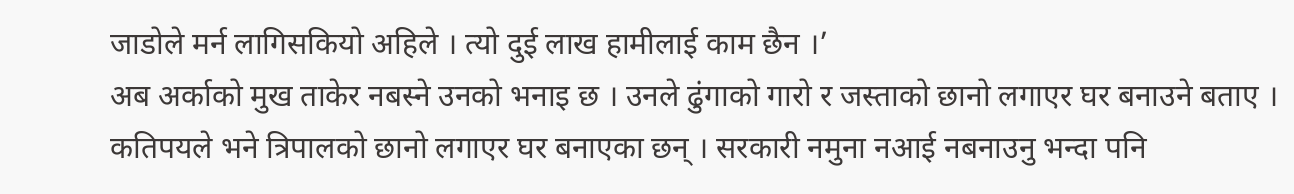जाडोले मर्न लागिसकियो अहिले । त्यो दुई लाख हामीलाई काम छैन ।’
अब अर्काको मुख ताकेर नबस्ने उनको भनाइ छ । उनले ढुंगाको गारो र जस्ताको छानो लगाएर घर बनाउने बताए । कतिपयले भने त्रिपालको छानो लगाएर घर बनाएका छन् । सरकारी नमुना नआई नबनाउनु भन्दा पनि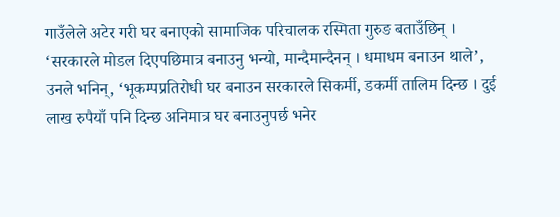गाउँलेले अटेर गरी घर बनाएको सामाजिक परिचालक रस्मिता गुरुङ बताउँछिन् ।
‘सरकारले मोडल दिएपछिमात्र बनाउनु भन्यो, मान्दैमान्दैनन् । धमाधम बनाउन थाले’, उनले भनिन्, ‘भूकम्पप्रतिरोधी घर बनाउन सरकारले सिकर्मी, डकर्मी तालिम दिन्छ । दुई लाख रुपैयाँ पनि दिन्छ अनिमात्र घर बनाउनुपर्छ भनेर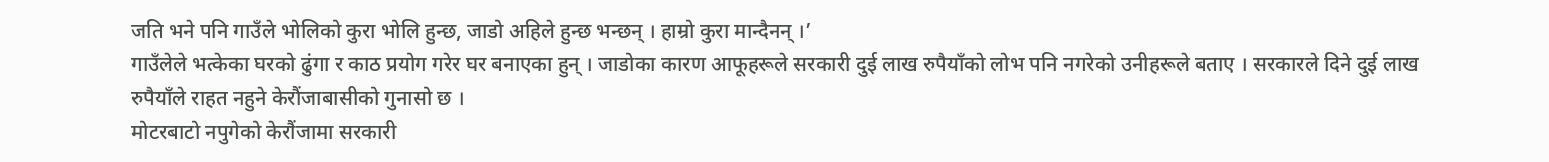जति भने पनि गाउँले भोलिको कुरा भोलि हुन्छ, जाडो अहिले हुन्छ भन्छन् । हाम्रो कुरा मान्दैनन् ।’
गाउँलेले भत्केका घरको ढुंगा र काठ प्रयोग गरेर घर बनाएका हुन् । जाडोका कारण आफूहरूले सरकारी दुई लाख रुपैयाँको लोभ पनि नगरेको उनीहरूले बताए । सरकारले दिने दुई लाख रुपैयाँले राहत नहुने केरौंजाबासीको गुनासो छ ।
मोटरबाटो नपुगेको केरौंजामा सरकारी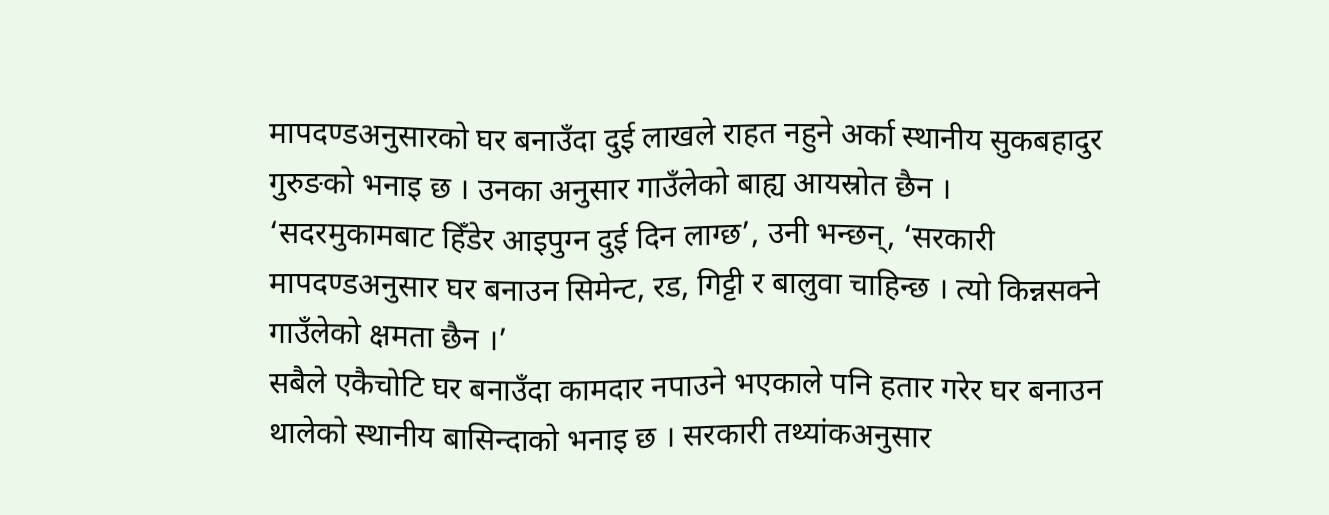मापदण्डअनुसारको घर बनाउँदा दुई लाखले राहत नहुने अर्का स्थानीय सुकबहादुर गुरुङको भनाइ छ । उनका अनुसार गाउँलेको बाह्य आयस्रोत छैन । ‘सदरमुकामबाट हिँडेर आइपुग्न दुई दिन लाग्छ’, उनी भन्छन्, ‘सरकारी मापदण्डअनुसार घर बनाउन सिमेन्ट, रड, गिट्टी र बालुवा चाहिन्छ । त्यो किन्नसक्ने गाउँलेको क्षमता छैन ।’
सबैले एकैचोटि घर बनाउँदा कामदार नपाउने भएकाले पनि हतार गरेर घर बनाउन थालेको स्थानीय बासिन्दाको भनाइ छ । सरकारी तथ्यांकअनुसार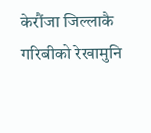केरौंजा जिल्लाकै गरिबीको रेखामुनि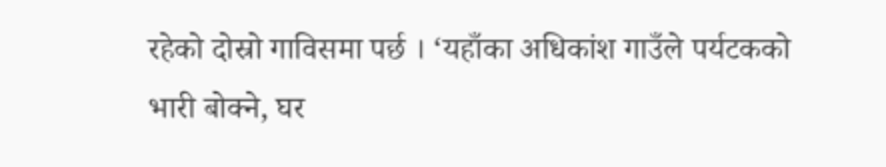रहेको दोस्रो गाविसमा पर्छ । ‘यहाँका अधिकांश गाउँले पर्यटकको भारी बोक्ने, घर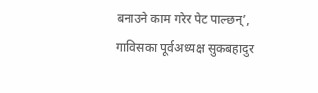बनाउने काम गरेर पेट पाल्छन्’, गाविसका पूर्वअध्यक्ष सुकबहादुर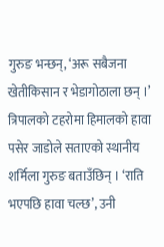गुरुङ भन्छन्, ‘अरू सबैजना खेतीकिसान र भेडागोठाला छन् ।’
त्रिपालको टहरोमा हिमालको हावा पसेर जाडोले सताएको स्थानीय शर्मिला गुरुङ बताउँछिन् । ‘राति भएपछि हावा चल्छ’, उनी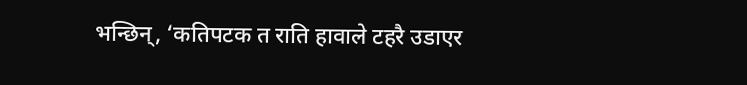भन्छिन्, ‘कतिपटक त राति हावाले टहरै उडाएर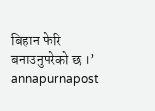बिहान फेरि बनाउनुपरेको छ ।’
annapurnapost